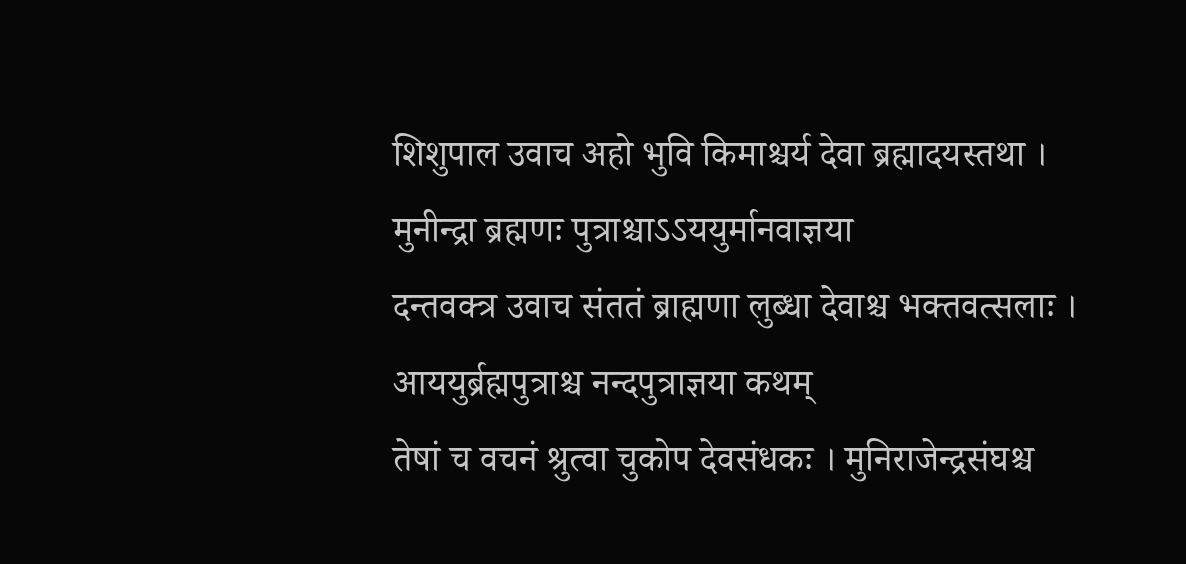शिशुपाल उवाच अहो भुवि किमाश्चर्य देवा ब्रह्मादयस्तथा । मुनीन्द्रा ब्रह्मणः पुत्राश्चाऽऽययुर्मानवाज्ञया
दन्तवक्त्र उवाच संततं ब्राह्मणा लुब्धा देवाश्च भक्तवत्सलाः । आययुर्ब्रह्मपुत्राश्च नन्दपुत्राज्ञया कथम्
तेषां च वचनं श्रुत्वा चुकोप देवसंधकः । मुनिराजेन्द्रसंघश्च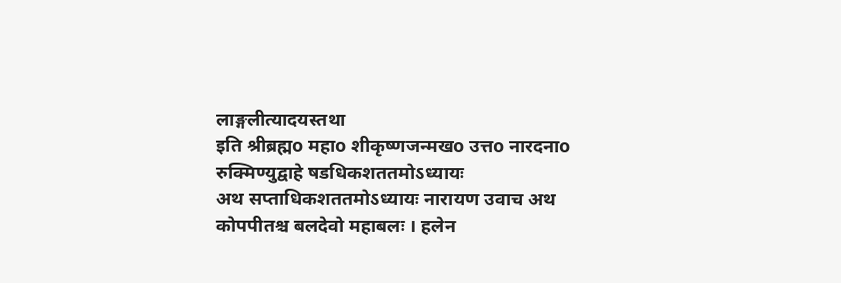लाङ्गलीत्यादयस्तथा
इति श्रीब्रह्मo महाo शीकृष्णजन्मखo उत्तo नारदनाo रुक्मिण्युद्वाहे षडधिकशततमोऽध्यायः
अथ सप्ताधिकशततमोऽध्यायः नारायण उवाच अथ कोपपीतश्च बलदेवो महाबलः । हलेन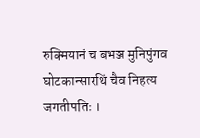रुक्मियानं च बभञ्ज मुनिपुंगव
घोटकान्सारथिं चैव निहत्य जगतीपतिः ।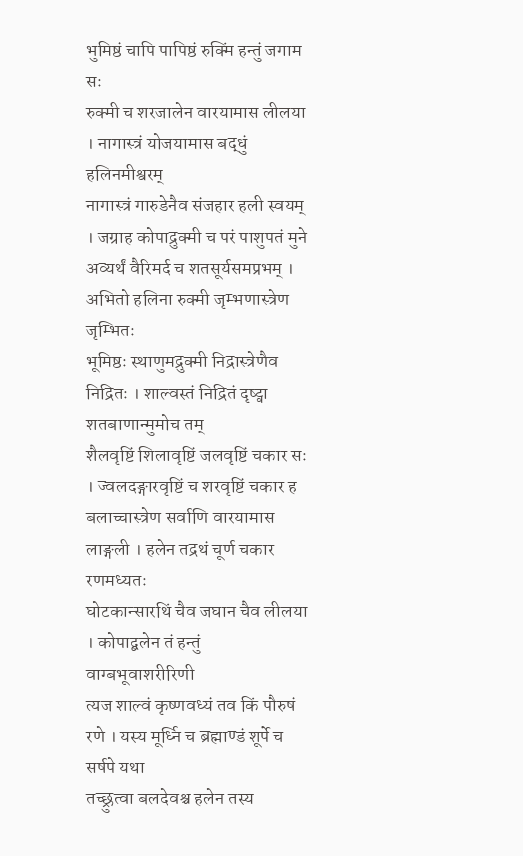भुमिष्ठं चापि पापिष्ठं रुक्मिं हन्तुं जगाम सः
रुक्मी च शरजालेन वारयामास लीलया । नागास्त्रं योजयामास बद्धुं हलिनमीश्वरम्
नागास्त्रं गारुडेनैव संजहार हली स्वयम् । जग्राह कोपाद्रुक्मी च परं पाशुपतं मुने
अव्यर्थं वैरिमर्द च शतसूर्यसमप्रभम् । अभितो हलिना रुक्मी जृम्भणास्त्रेण जृम्भितः
भूमिष्ठः स्थाणुमद्रुक्मी निद्रास्त्रेणैव निद्रितः । शाल्वस्तं निद्रितं दृष्ट्वा शतबाणान्मुमोच तम्
शैलवृष्टिं शिलावृष्टिं जलवृष्टिं चकार सः । ज्वलदङ्गारवृष्टिं च शरवृष्टिं चकार ह
बलाच्चास्त्रेण सर्वाणि वारयामास लाङ्गली । हलेन तद्रथं चूर्ण चकार रणमध्यतः
घोटकान्सारथिं चैव जघान चैव लीलया । कोपाद्बलेन तं हन्तुं वाग्बभूवाशरीरिणी
त्यज शाल्वं कृष्णवध्यं तव किं पौरुषं रणे । यस्य मूर्ध्नि च ब्रह्माण्डं शूर्पे च सर्षपे यथा
तच्छ्रुत्वा बलदेवश्च हलेन तस्य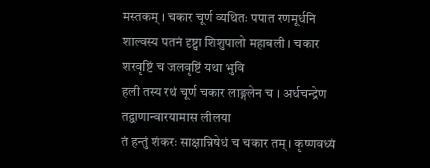मस्तकम् । चकार चूर्ण व्यथितः पपात रणमूर्धनि
शाल्वस्य पतनं दृष्ट्वा शिशुपालो महाबली । चकार शरवृष्टिं च जलवृष्टिं यथा भुवि
हली तस्य रथं चूर्ण चकार लाङ्गलेन च । अर्धचन्द्रेण तद्वाणान्वारयामास लीलया
तं हन्तुं शंकरः साक्षान्निषेधं च चकार तम् । कृष्णवध्यं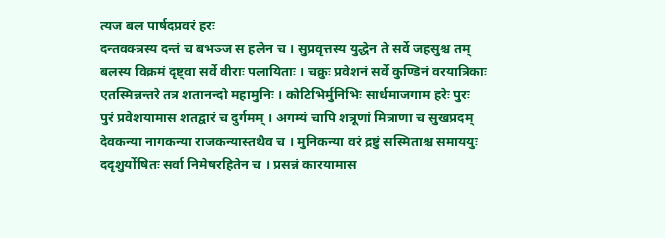त्यज बल पार्षदप्रवरं हरः
दन्तवक्त्रस्य दन्तं च बभञ्ज स हलेन च । सुप्रवृत्तस्य युद्धेन ते सर्वे जहसुश्च तम्
बलस्य विक्रमं दृष्ट्वा सर्वे वीराः पलायिताः । चक्रुः प्रवेशनं सर्वे कुण्डिनं वरयात्रिकाः
एतस्मिन्नन्तरे तत्र शतानन्दो महामुनिः । कोटिभिर्मुनिभिः सार्धमाजगाम हरेः पुरः
पुरं प्रवेशयामास शतद्वारं च दुर्गमम् । अगम्यं चापि शत्रूणां मित्राणा च सुखप्रदम्
देवकन्या नागकन्या राजकन्यास्तथैव च । मुनिकन्या वरं द्रष्टुं सस्मिताश्च समाययुः
ददृशुर्योषितः सर्वा निमेषरहितेन च । प्रसन्नं कारयामास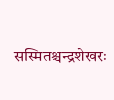सस्मितश्चन्द्रशेखरः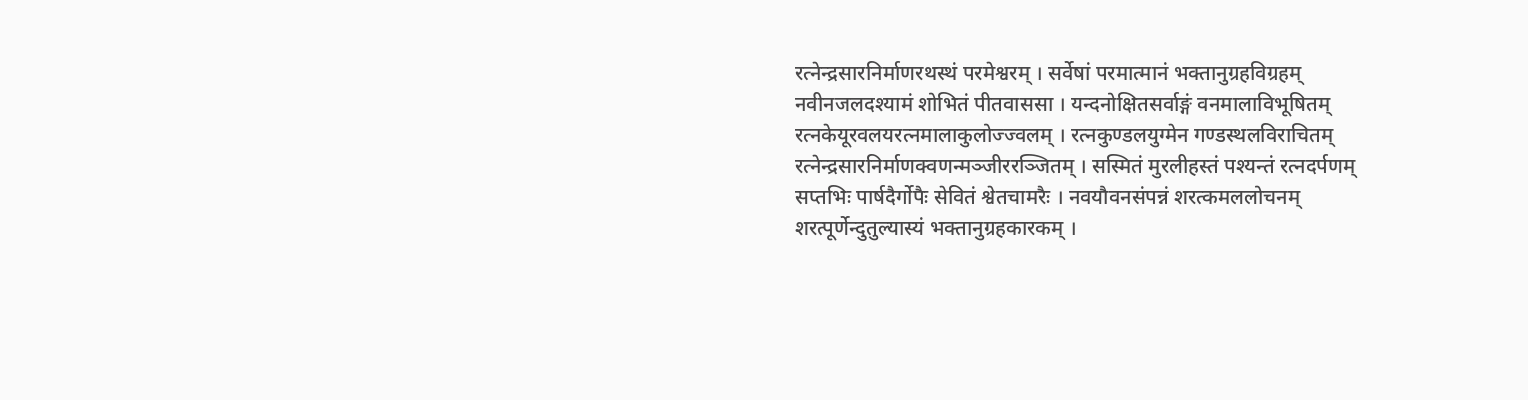रत्नेन्द्रसारनिर्माणरथस्थं परमेश्वरम् । सर्वेषां परमात्मानं भक्तानुग्रहविग्रहम्
नवीनजलदश्यामं शोभितं पीतवाससा । यन्दनोक्षितसर्वाङ्गं वनमालाविभूषितम्
रत्नकेयूरवलयरत्नमालाकुलोज्ज्वलम् । रत्नकुण्डलयुग्मेन गण्डस्थलविराचितम्
रत्नेन्द्रसारनिर्माणक्वणन्मञ्जीररञ्जितम् । सस्मितं मुरलीहस्तं पश्यन्तं रत्नदर्पणम्
सप्तभिः पार्षदैर्गोपैः सेवितं श्वेतचामरैः । नवयौवनसंपन्नं शरत्कमललोचनम्
शरत्पूर्णेन्दुतुल्यास्यं भक्तानुग्रहकारकम् ।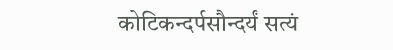कोटिकन्दर्पसौन्दर्यं सत्यं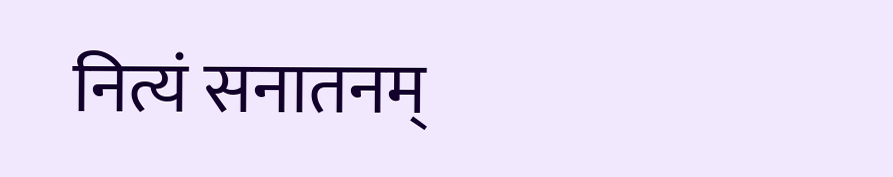नित्यं सनातनम्